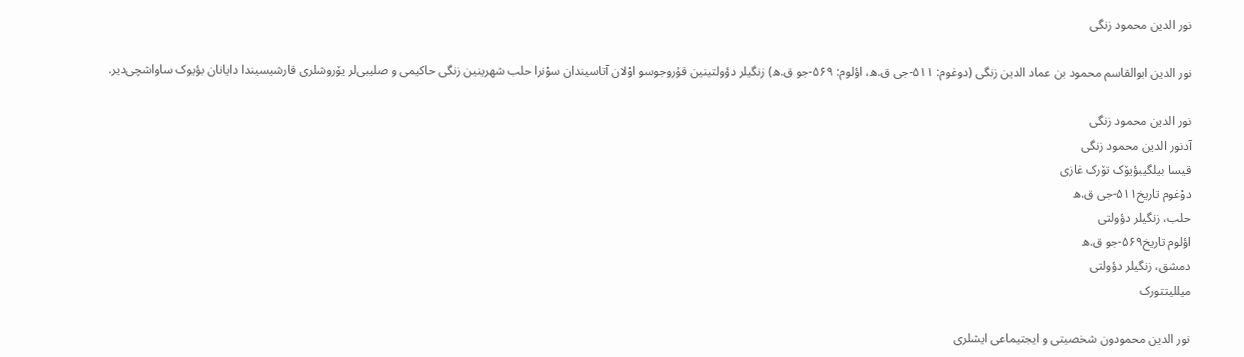نور الدین محمود زنگی

نور الدین ابوالقاسم محمود بن عماد الدین زنگی (دوغوم: ۵۱۱-جی ق.ه، اؤلوم: ۵۶۹-جو ق.ه) زنگیلر دؤولتینین قۇروجوسو اوْلان آتاسیندان سوْنرا حلب شهرینین زنگی حاکیمی و صلیبی‌لر یۆروشلری قارشیسیندا دایانان بؤیوک ساواشچی‌دیر.

نور الدین محمود زنگی
آدنور الدین محمود زنگی
قیسا بیلگیبؤیۆک تۆرک غازی
دوْغوم تاریخ۵۱۱-جی ق.ه
حلب، زنگیلر دؤولتی
اؤلوم تاریخ۵۶۹-جو ق.ه
دمشق، زنگیلر دؤولتی
میللیتتورک

نور الدین محمودون شخصیتی و ایجتیماعی ایشلری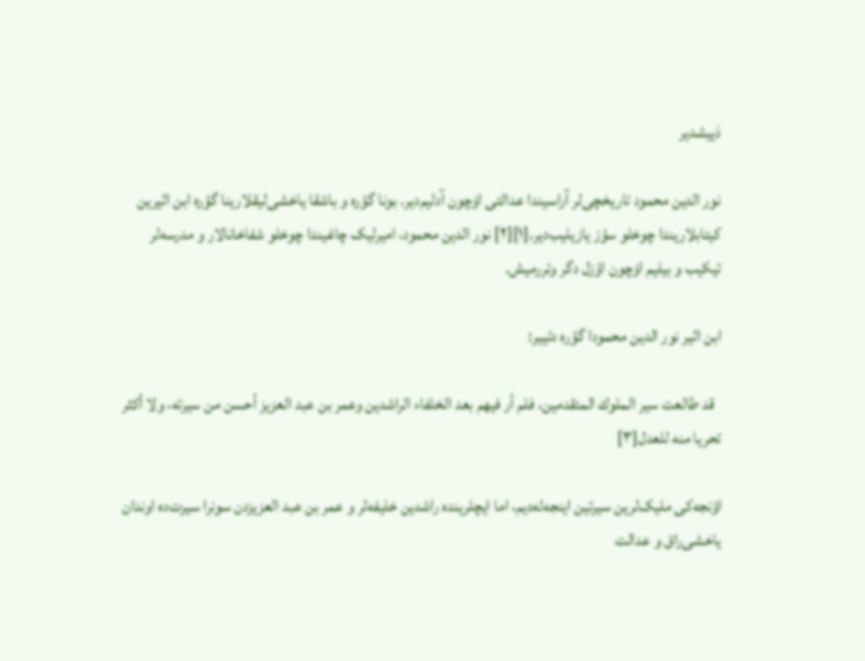دَییشدیر

نور الدین محمود تاریخچی‌لر آراسیندا عدالتی اۆچون آدلیم‌دیر. بونا گؤره و باشقا یاخشی‌لیقلارینا گؤره ابن اثیرین کیتابلاریندا چوخلو سؤز یازیلیب‌دیر.[۱][۲] نور الدین محمود، امیرلیک چاغیندا چوخلو شفاخانالار و مدرسه‌لر تیکیب و بیلیم اۆچون اؤزل دگر وئررمیش.

ابن اثیر نور الدین محمودا گؤره دئییر:

  قد طالعت سير الملوك المتقدمين، فلم أر فيهم بعد الخلفاء الراشدين وعمر بن عبد العزيز أحسن من سيرته، ولا أكثر تحريا منه للعدل[۳]

اؤنجه‌کی ملیک‌لرین سیرتین اینجه‌له‌دیم، اما ایچلرینده راشدین خلیفه‌لر و عمر بن عبد العزیزدن سونرا سیرت‌ده اوندان یاخشی‌راق و عدالت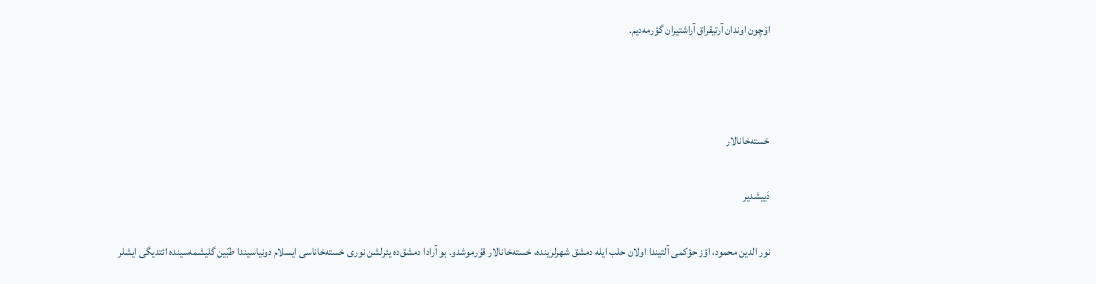اۆچون اوندان آرتیقراق آراشتیران گؤرمه‌دیم.



خسته‌خانالار

دَییشدیر

نور الدین محمود، اؤز حؤکمی آلتیندا اولان حلب ایله دمشق شهرلرینده، خسته‌خانالار قۇرموشدو. بو آرادا دمشق‌ده یئرلشن نوری خسته‌خاناسی ایسلام دونیاسیندا طبّین گلیشمه‌سینده ائتدیگی ایشلر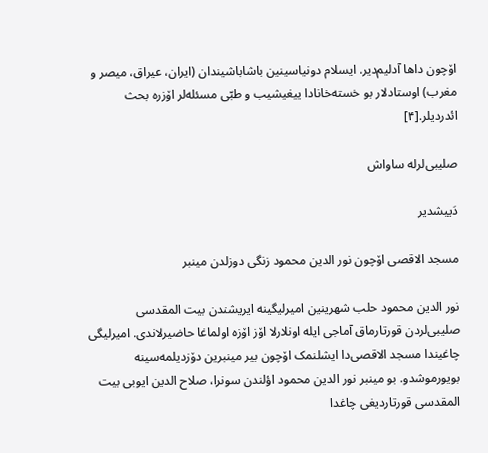اۆچون داها آدلیم‌دیر. ایسلام دونیاسینین باشاباشیندان (ایران، عیراق، میصر و مغرب) اوستادلار بو خسته‌خانادا ییغیشیب و طبّی مسئله‌لر اۆزره بحث ائدردیلر.[۴]

صلیبی‌لرله ساواش

دَییشدیر

مسجد الاقصی اۆچون نور الدین محمود زنگی دوزلدن مینبر

نور الدین محمود حلب شهرینین امیرلیگینه ایریشندن بیت المقدسی صلیبی‌لردن قورتارماق آماجی ایله اونلارلا اۆز اۆزه اولماغا حاضیرلاندی. امیرلیگی چاغیندا مسجد الاقصی‌دا ایشلنمک اۆچون بیر مینبرین دۆزدیلمه‌سینه بویورموشدو. بو مینبر نور الدین محمود اؤلندن سونرا، صلاح الدین ایوبی بیت المقدسی قورتاردیغی چاغدا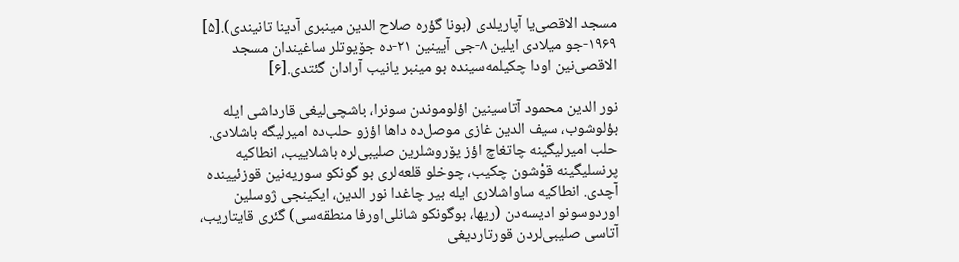مسجد الاقصی‌یا آپاریلدی (بونا گؤره صلاح الدین مینبری آدینا تانیندی).[۵] ۱۹۶۹-جو میلادی ایلین ۸-جی آیینین ۲۱-ده جۆیوتلر ساغیندان مسجد الاقصی‌نین اودا چکیلمه‌سینده بو مینبر یانیب آرادان گئتدی.[۶]

نور الدین محمود آتاسینین اؤلوموندن سونرا، باشچی‌لیغی قارداشی ایله بؤلوشوب، سیف الدین غازی موصل‌ده داها اؤزو حلب‌ده امیرلیگه باشلادی. حلب امیرلیگینه چاتغاچ اؤز یۆروشلرین صلیبی‌لره باشلاییب، انطاکیه پرنسلیگینه قوْشون چکیب، چوخلو قلعه‌لری بو گونکو سوریه‌نین قوزئیینده آچدی. انطاکیه ساواشلاری ایله بیر چاغدا نور الدین، ایکینجی ژوسلین اوردوسونو ادیسه‌دن (ریها، بوگونکو شانلی‌اورفا منطقه‌سی) گئری قایتاریب، آتاسی صلیبی‌لردن قورتاردیغی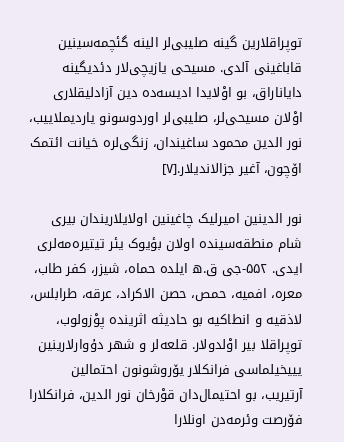توپراقلارین گینه صلیبی‌لر الینه گئچمه‌سینین قاباغینی آلدی. مسیحی یازیچی‌لار دئدیگینه دایاناراق، بو اوْلایدا ادیسه‌ده دین آزادلیقلاری اوْلان مسیحی‌لر، صلیبی‌لر اوردوسونو یاردیملاییب، نور الدین محمود ساغیندان، زنگی‌لره خیانت ائتمک اۆچون، آغیر جزالاندیلار.[۷]

نور الدینین امیرلیک چاغینین اولایلاریندان بیری شام منطقه‌سینده اولان بؤیوک یئر تیتیره‌مه‌لری ایدی. ۵۵۲-جی ق.ه ایلده حماه، شیزر، کفر طاب، معره، افمیه، حمص، حصن الاکراد، عرقه، طرابلس، لاذقیه و انطاکیه بو حادیثه اثرینده پوْزولوب، توپراقلا بیر اوْلدولار. قلعه‌لر و شهر دۇوارلارینین یییخیلماسی فرانکلار یۆروشونون احتمالین آرتیریب، بو احتیمال‌دان قوْرخان نور الدین، فرانکلارا فۆرصت وئرمه‌دن اونلارا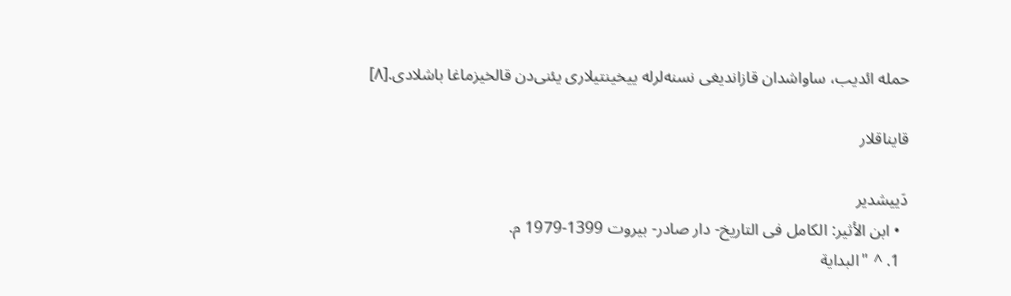حمله ائدیب، ساواشدان قازاندیغی نسنه‌لرله ییخینتیلاری یئنی‌دن قالخیزماغا باشلادی.[۸]

قایناقلار

دَییشدیر
  • ابن الأثیر: الکامل فی التاریخ- دار صادر- بیروت 1399-1979 م.
  1. ^ "البداية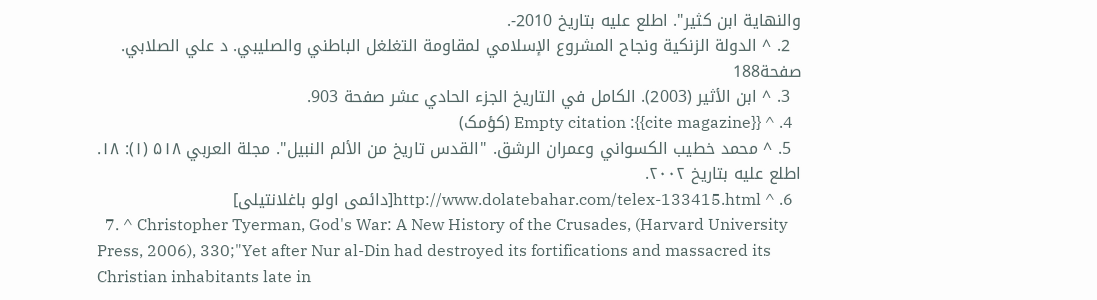والنهاية ابن كثير". اطلع عليه بتاريخ 2010-.
  2. ^ الدولة الزنكية ونجاح المشروع الإسلامي لمقاومة التغلغل الباطني والصليبي. د علي الصلابي. صفحة188
  3. ^ ابن الأثير (2003). الكامل في التاريخ الجزء الحادي عشر صفحة 903.
  4. ^ {{cite magazine}}: Empty citation (کؤمک)
  5. ^ محمد خطيب الكسواني وعمران الرشق. "القدس تاريخ من الألم النبيل". مجلة العربي ۵۱۸ (۱): ۱۸. اطلع عليه بتاريخ ۲۰۰۲.
  6. ^ http://www.dolatebahar.com/telex-133415.html[دائمی اولو باغلانتیلی]
  7. ^ Christopher Tyerman, God's War: A New History of the Crusades, (Harvard University Press, 2006), 330;"Yet after Nur al-Din had destroyed its fortifications and massacred its Christian inhabitants late in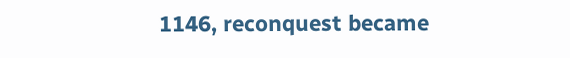1146, reconquest became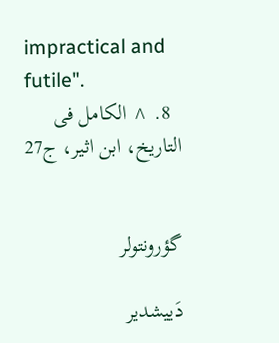impractical and futile".
  8. ^ الکامل فی التاریخ، ابن اثیر، ج27


گؤرونتولر

دَییشدیر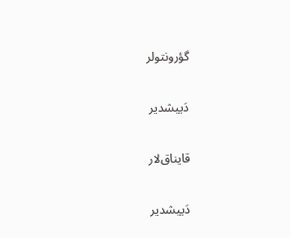گؤرونتولر

دَییشدیر

قایناق‌لار

دَییشدیر